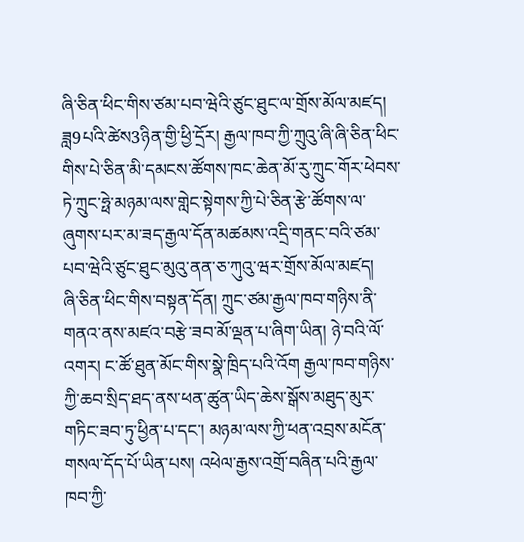ཞི་ཅིན་ཕིང་གིས་ཙམ་པབ་ཝེའི་ཙུང་ཐུང་ལ་གྲོས་མོལ་མཛད།
ཟླ9པའི་ཚེས3ཉིན་གྱི་ཕྱི་དྲོར། རྒྱལ་ཁབ་ཀྱི་ཀྲུའུ་ཞི་ཞི་ཅིན་ཕིང་གིས་པེ་ཅིན་མི་དམངས་ཚོགས་ཁང་ཆེན་མོ་རུ་ཀྲུང་གོར་ཕེབས་ཏེ་ཀྲུང་ཧྥེ་མཉམ་ལས་གླེང་སྟེགས་ཀྱི་པེ་ཅིན་རྩེ་ཚོགས་ལ་ཞུགས་པར་མ་ཟད་རྒྱལ་དོན་མཚམས་འདྲི་གནང་བའི་ཙམ་པབ་ཝེའི་ཙུང་ཐུང་མུའུ་ནན་ཅ་ཀུའུ་ཝར་གྲོས་མོལ་མཛད།
ཞི་ཅིན་ཕིང་གིས་བསྟན་དོན། ཀྲུང་ཙམ་རྒྱལ་ཁབ་གཉིས་ནི་གནའ་ནས་མཛའ་བརྩེ་ཟབ་མོ་ལྡན་པ་ཞིག་ཡིན། ཉེ་བའི་ལོ་འགར། ང་ཚོ་ཐུན་མོང་གིས་སྣེ་ཁྲིད་པའི་འོག རྒྱལ་ཁབ་གཉིས་ཀྱི་ཆབ་སྲིད་ཐད་ནས་ཕན་ཚུན་ཡིད་ཆེས་སྒོས་མཐུད་མུར་གཏིང་ཟབ་ཏུ་ཕྱིན་པ་དང་། མཉམ་ལས་ཀྱི་ཕན་འབྲས་མངོན་གསལ་དོད་པོ་ཡིན་པས། འཕེལ་རྒྱས་འགྲོ་བཞིན་པའི་རྒྱལ་ཁབ་ཀྱི་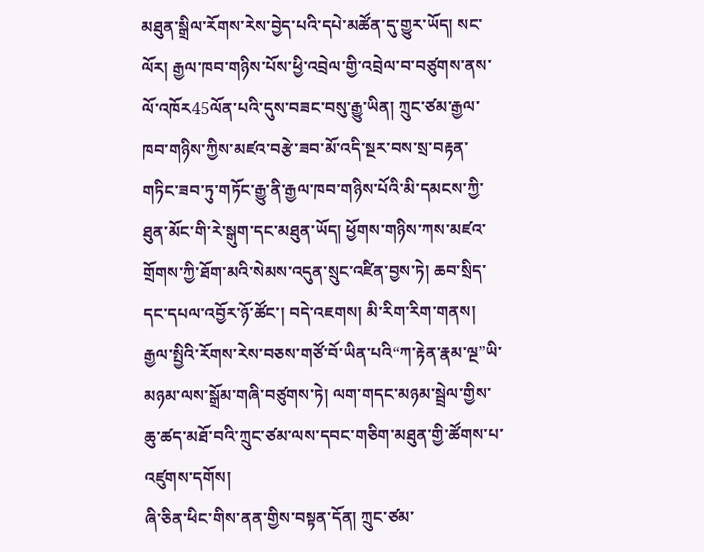མཐུན་སྒྲིལ་རོགས་རེས་བྱེད་པའི་དཔེ་མཚོན་དུ་གྱུར་ཡོད། སང་ལོར། རྒྱལ་ཁབ་གཉིས་པོས་ཕྱི་འབྲེལ་གྱི་འབྲེལ་བ་བཙུགས་ནས་ལོ་འཁོར45ལོན་པའི་དུས་བཟང་བསུ་རྒྱུ་ཡིན། ཀྲུང་ཙམ་རྒྱལ་ཁབ་གཉིས་ཀྱིས་མཛའ་བརྩེ་ཟབ་མོ་འདི་སྔར་བས་སྲ་བརྟན་གཏིང་ཟབ་ཏུ་གཏོང་རྒྱུ་ནི་རྒྱལ་ཁབ་གཉིས་པོའི་མི་དམངས་ཀྱི་ཐུན་མོང་གི་རེ་སྒུག་དང་མཐུན་ཡོད། ཕྱོགས་གཉིས་ཀས་མཛའ་གྲོགས་ཀྱི་ཐོག་མའི་སེམས་འདུན་སྲུང་འཛིན་བྱས་ཏེ། ཆབ་སྲིད་དང་དཔལ་འབྱོར་ཉོ་ཚོང་། བདེ་འཇགས། མི་རིག་རིག་གནས། རྒྱལ་སྤྱིའི་རོགས་རེས་བཅས་གཙོ་བོ་ཡིན་པའི“ཀ་རྟེན་རྣམ་ལྔ”ཡི་མཉམ་ལས་སྒྲོམ་གཞི་བཙུགས་ཏེ། ལག་གདང་མཉམ་སྦྲེལ་གྱིས་ཆུ་ཚད་མཐོ་བའི་ཀྲུང་ཙམ་ལས་དབང་གཅིག་མཐུན་གྱི་ཚོགས་པ་འཛུགས་དགོས།
ཞི་ཅིན་ཕིང་གིས་ནན་གྱིས་བསྟན་དོན། ཀྲུང་ཙམ་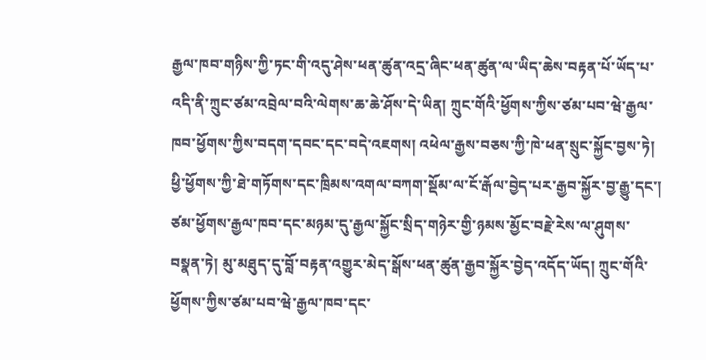རྒྱལ་ཁབ་གཉིས་ཀྱི་ཏང་གི་འདུ་ཤེས་ཕན་ཚུན་འདྲ་ཞིང་ཕན་ཚུན་ལ་ཡིད་ཆེས་བརྟན་པོ་ཡོད་པ་འདི་ནི་ཀྲུང་ཙམ་འབྲེལ་བའི་ལེགས་ཆ་ཆེ་ཤོས་དེ་ཡིན། ཀྲུང་གོའི་ཕྱོགས་ཀྱིས་ཙམ་པབ་ཝེ་རྒྱལ་ཁབ་ཕྱོགས་ཀྱིས་བདག་དབང་དང་བདེ་འཇགས། འཕེལ་རྒྱས་བཅས་ཀྱི་ཁེ་ཕན་སྲུང་སྐྱོང་བྱས་ཏེ། ཕྱི་ཕྱོགས་ཀྱི་ཐེ་གཏོགས་དང་ཁྲིམས་འགལ་བཀག་སྡོམ་ལ་ངོ་རྒོལ་བྱེད་པར་རྒྱབ་སྐྱོར་བྱ་རྒྱུ་དང་། ཙམ་ཕྱོགས་རྒྱལ་ཁབ་དང་མཉམ་དུ་རྒྱལ་སྐྱོང་སྲིད་གཉེར་གྱི་ཉམས་མྱོང་བརྗེ་རེས་ལ་ཤུགས་བསྣན་ཏེ། མུ་མཐུད་དུ་བློ་བརྟན་འགྱུར་མེད་སྒོས་ཕན་ཚུན་རྒྱབ་སྐྱོར་བྱེད་འདོད་ཡོད། ཀྲུང་གོའི་ཕྱོགས་ཀྱིས་ཙམ་པབ་ཝེ་རྒྱལ་ཁབ་དང་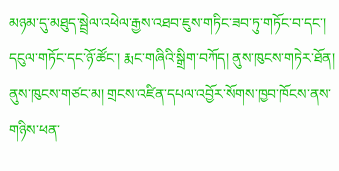མཉམ་དུ་མཐུད་སྦྲེལ་འཕེལ་རྒྱས་འཐབ་ཇུས་གཏིང་ཟབ་ཏུ་གཏོང་བ་དང་། དངུལ་གཏོང་དང་ཉོ་ཚོང་། རྨང་གཞིའི་སྒྲིག་བཀོད། ནུས་ཁུངས་གཏེར་ཐོན། ནུས་ཁུངས་གཙང་མ། གྲངས་འཛིན་དཔལ་འབྱོར་སོགས་ཁྱབ་ཁོངས་ནས་གཉིས་ཕན་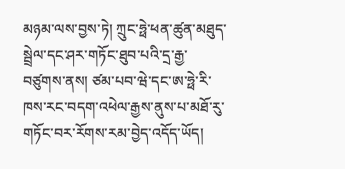མཉམ་ལས་བྱས་ཏེ། ཀྲུང་ཧྥེ་ཕན་ཚུན་མཐུད་སྦྲེལ་དང་ཤར་གཏོང་ཐུབ་པའི་དྲ་རྒྱ་བཙུགས་ནས། ཙམ་པབ་ཝེ་དང་ཨ་ཧྥེ་རི་ཁས་རང་བདག་འཕེལ་རྒྱས་ནུས་པ་མཐོ་རུ་གཏོང་བར་རོགས་རམ་བྱེད་འདོད་ཡོད།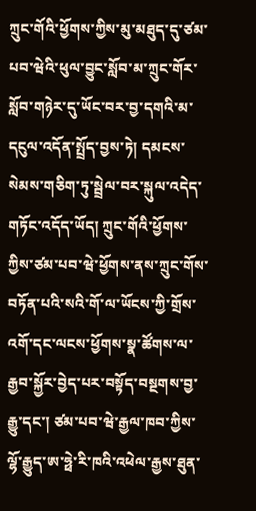ཀྲུང་གོའི་ཕྱོགས་ཀྱིས་མུ་མཐུད་དུ་ཙམ་པབ་ཝེའི་ཕུལ་བྱུང་སློབ་མ་ཀྲུང་གོར་སློབ་གཉེར་དུ་ཡོང་བར་བྱ་དགའི་མ་དངུལ་འདོན་སྤྲོད་བྱས་ཏེ། དམངས་སེམས་གཅིག་ཏུ་སྦྲེལ་བར་སྐུལ་འདེད་གཏོང་འདོད་ཡོད། ཀྲུང་གོའི་ཕྱོགས་ཀྱིས་ཙམ་པབ་ཝེ་ཕྱོགས་ནས་ཀྲུང་གོས་བཏོན་པའི་སའི་གོ་ལ་ཡོངས་ཀྱི་གྲོས་འགོ་དང་ལངས་ཕྱོགས་སྣ་ཚོགས་ལ་རྒྱབ་སྐྱོར་བྱེད་པར་བསྟོད་བསྔགས་བྱ་རྒྱུ་དང་། ཙམ་པབ་ཝེ་རྒྱལ་ཁབ་ཀྱིས་ལྷོ་རྒྱུད་ཨ་ཧྥེ་རི་ཁའི་འཕེལ་རྒྱས་ཐུན་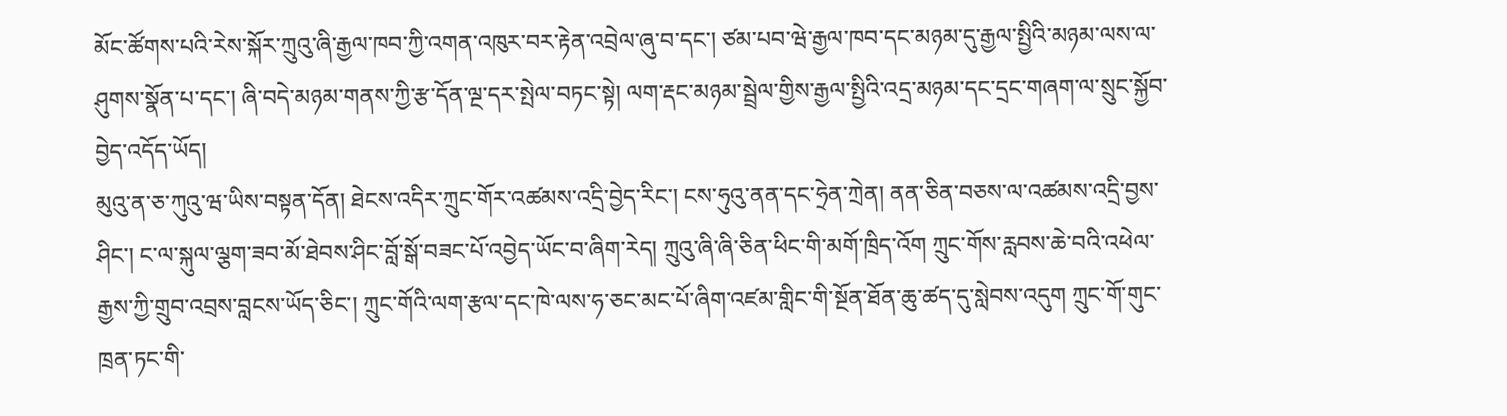མོང་ཚོགས་པའི་རེས་སྐོར་ཀྲུའུ་ཞི་རྒྱལ་ཁབ་ཀྱི་འགན་འཁུར་བར་རྟེན་འབྲེལ་ཞུ་བ་དང་། ཙམ་པབ་ཝེ་རྒྱལ་ཁབ་དང་མཉམ་དུ་རྒྱལ་སྤྱིའི་མཉམ་ལས་ལ་ཤུགས་སྣོན་པ་དང་། ཞི་བདེ་མཉམ་གནས་ཀྱི་རྩ་དོན་ལྔ་དར་སྤེལ་བཏང་སྟེ། ལག་རྡང་མཉམ་སྦྲེལ་གྱིས་རྒྱལ་སྤྱིའི་འདྲ་མཉམ་དང་དྲང་གཞག་ལ་སྲུང་སྐྱོབ་བྱེད་འདོད་ཡོད།
མུའུ་ན་ཅ་ཀུའུ་ཝ་ཡིས་བསྟན་དོན། ཐེངས་འདིར་ཀྲུང་གོར་འཚམས་འདྲི་བྱེད་རིང་། ངས་ཧུའུ་ནན་དང་ཧྲེན་ཀྲེན། ནན་ཅིན་བཅས་ལ་འཚམས་འདྲི་བྱས་ཤིང་། ང་ལ་སྐུལ་ལྕག་ཟབ་མོ་ཐེབས་ཤིང་བློ་སྒོ་བཟང་པོ་འབྱེད་ཡོང་བ་ཞིག་རེད། ཀྲུའུ་ཞི་ཞི་ཅིན་ཕིང་གི་མགོ་ཁྲིད་འོག ཀྲུང་གོས་རླབས་ཆེ་བའི་འཕེལ་རྒྱས་ཀྱི་གྲུབ་འབྲས་བླངས་ཡོད་ཅིང་། ཀྲུང་གོའི་ལག་རྩལ་དང་ཁེ་ལས་ཧ་ཅང་མང་པོ་ཞིག་འཛམ་གླིང་གི་སྔོན་ཐོན་ཆུ་ཚད་དུ་སླེབས་འདུག ཀྲུང་གོ་གུང་ཁྲན་ཏང་གི་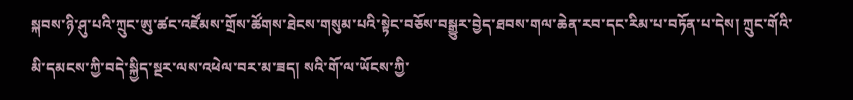སྐབས་ཉི་ཤུ་པའི་ཀྲུང་ཨུ་ཚང་འཛོམས་གྲོས་ཚོགས་ཐེངས་གསུམ་པའི་སྟེང་བཅོས་བསྒྱུར་བྱེད་ཐབས་གལ་ཆེན་རབ་དང་རིམ་པ་བཏོན་པ་དེས། ཀྲུང་གོའི་མི་དམངས་ཀྱི་བདེ་སྐྱིད་སྔར་ལས་འཕེལ་བར་མ་ཟད། སའི་གོ་ལ་ཡོངས་ཀྱི་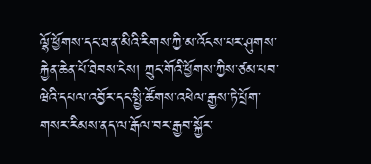ལྷོ་ཕྱོགས་དང་ཐ་ན་མིའི་རིགས་ཀྱི་མ་འོངས་པར་ཤུགས་རྐྱེན་ཆེན་པོ་ཐེབས་ངེས། ཀྲུང་གོའི་ཕྱོགས་ཀྱིས་ཙམ་པབ་ཝེའི་དཔལ་འབྱོར་དང་སྤྱི་ཚོགས་འཕེལ་རྒྱས་ཏེ་པྲོག་གསར་རིམས་ནད་ལ་རྒོལ་བར་རྒྱབ་སྐྱོར་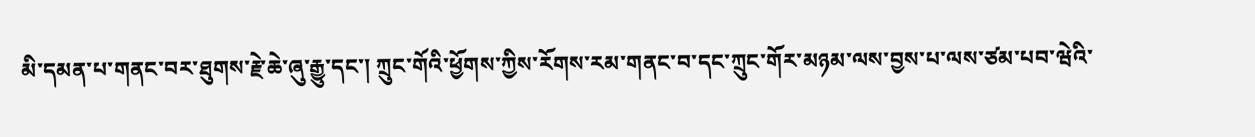མི་དམན་པ་གནང་བར་ཐུགས་རྗེ་ཆེ་ཞུ་རྒྱུ་དང་། ཀྲུང་གོའི་ཕྱོགས་ཀྱིས་རོགས་རམ་གནང་བ་དང་ཀྲུང་གོར་མཉམ་ལས་བྱས་པ་ལས་ཙམ་པབ་ཝེའི་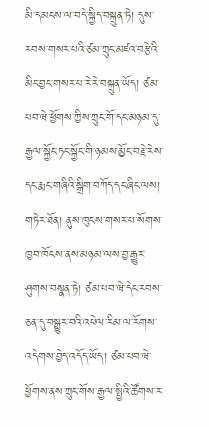མི་དམངས་ལ་བདེ་སྐྱིད་བསྐྲུན་ཏེ། དུས་རབས་གསར་པའི་ཙམ་ཀྲུང་མཛའ་བརྩེའི་མིང་བྱང་གསར་པ་རེ་རེ་བསྐྲུན་ཡོད། ཙམ་པབ་ཝེ་ཕྱོགས་ཀྱིས་ཀྲུང་གོ་དང་མཉམ་དུ་རྒྱལ་སྐྱོང་ཏང་སྐྱོང་གི་ཉམས་མྱོང་བརྗེ་རེས་དང་རྨང་གཞིའི་སྒྲིག་བཀོད་དང་ཞིང་ལས། གཏེར་ཐོན། ནུས་ཁུངས་གསར་པ་སོགས་ཁྱབ་ཁོངས་ནས་མཉམ་ལས་བྱ་རྒྱུར་ཤུགས་བསྣན་ཏེ། ཙམ་པབ་ཝེ་དེང་རབས་ཅན་དུ་བསྒྱུར་བའི་འཕེལ་རིམ་ལ་རོགས་འདེགས་བྱེད་འདོད་ཡོད། ཙམ་པབ་ཝེ་ཕྱོགས་ནས་ཀྲུང་གོས་རྒྱལ་སྤྱིའི་ཚོགས་ར་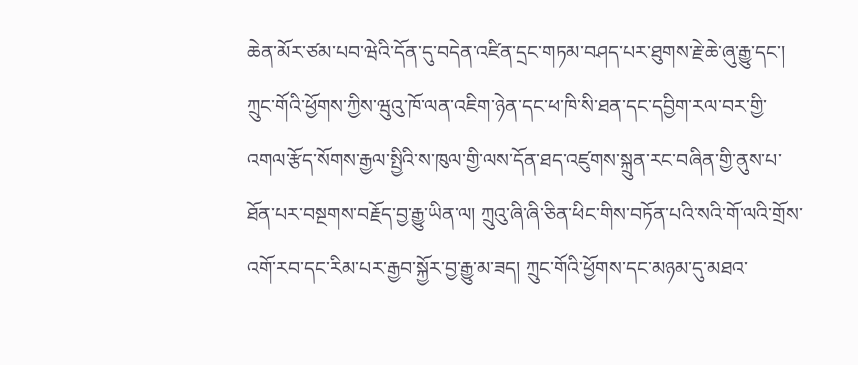ཆེན་མོར་ཙམ་པབ་ཝེའི་དོན་དུ་བདེན་འཛིན་དྲང་གཏམ་བཤད་པར་ཐུགས་རྗེ་ཆེ་ཞུ་རྒྱུ་དང་། ཀྲུང་གོའི་ཕྱོགས་ཀྱིས་ཝུའུ་ཁོ་ལན་འཇིག་ཉེན་དང་ཕ་ཁི་སི་ཐན་དང་དབྱིག་རལ་བར་གྱི་འགལ་རྩོད་སོགས་རྒྱལ་སྤྱིའི་ས་ཁུལ་གྱི་ལས་དོན་ཐད་འཛུགས་སྐྲུན་རང་བཞིན་གྱི་ནུས་པ་ཐོན་པར་བསྔགས་བརྗོད་བྱ་རྒྱུ་ཡིན་ལ། ཀྲུའུ་ཞི་ཞི་ཅིན་ཕིང་གིས་བཏོན་པའི་སའི་གོ་ལའི་གྲོས་འགོ་རབ་དང་རིམ་པར་རྒྱབ་སྐྱོར་བྱ་རྒྱུ་མ་ཟད། ཀྲུང་གོའི་ཕྱོགས་དང་མཉམ་དུ་མཐའ་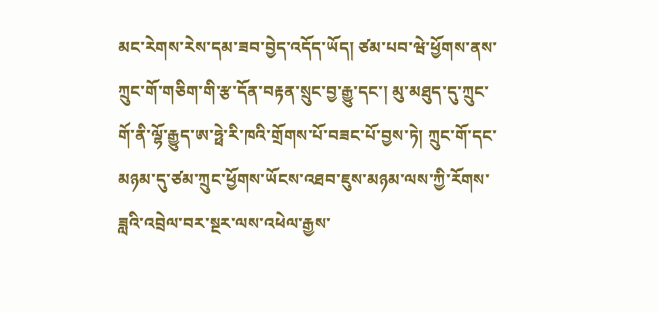མང་རེགས་རེས་དམ་ཟབ་བྱེད་འདོད་ཡོད། ཙམ་པབ་ཝེ་ཕྱོགས་ནས་ཀྲུང་གོ་གཅིག་གི་རྩ་དོན་བརྟན་སྲུང་བྱ་རྒྱུ་དང་། མུ་མཐུད་དུ་ཀྲུང་གོ་ནི་ལྷོ་རྒྱུད་ཨ་ཧྥེ་རི་ཁའི་གྲོགས་པོ་བཟང་པོ་བྱས་ཏེ། ཀྲུང་གོ་དང་མཉམ་དུ་ཙམ་ཀྲུང་ཕྱོགས་ཡོངས་འཐབ་ཇུས་མཉམ་ལས་ཀྱི་རོགས་ཟླའི་འབྲེལ་བར་སྔར་ལས་འཕེལ་རྒྱས་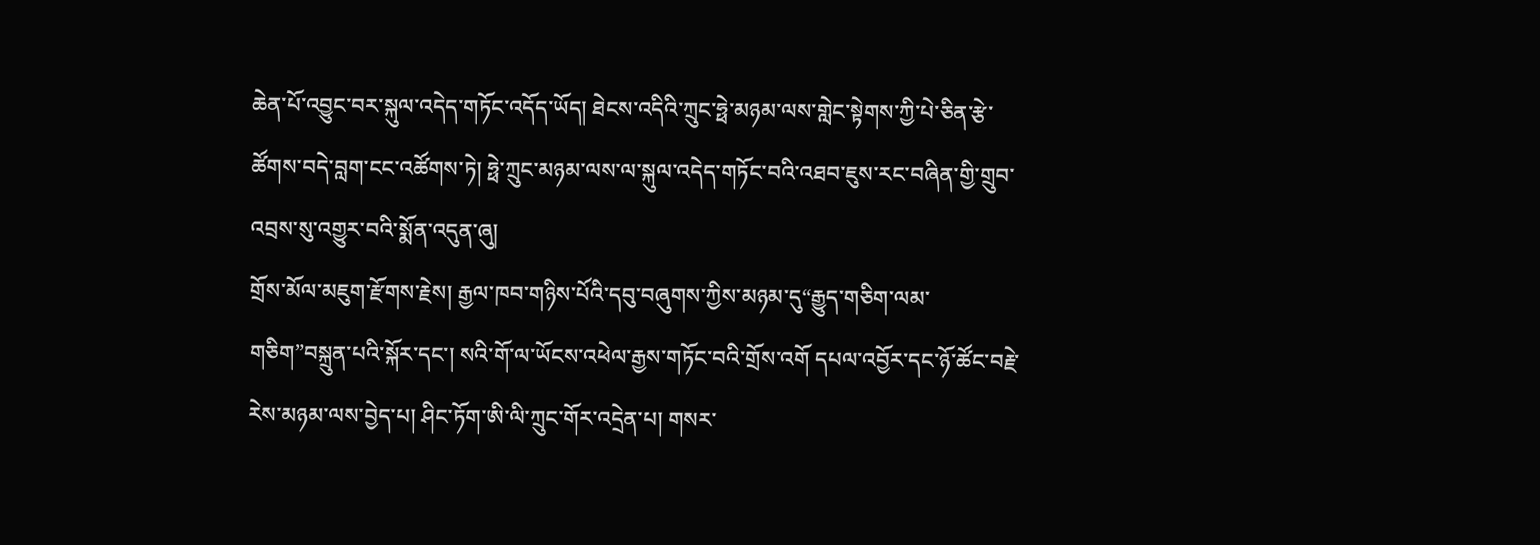ཆེན་པོ་འབྱུང་བར་སྐུལ་འདེད་གཏོང་འདོད་ཡོད། ཐེངས་འདིའི་ཀྲུང་ཧྥེ་མཉམ་ལས་གླེང་སྟེགས་ཀྱི་པེ་ཅིན་རྩེ་ཚོགས་བདེ་བླག་ངང་འཚོགས་ཏེ། ཧྥེ་ཀྲུང་མཉམ་ལས་ལ་སྐུལ་འདེད་གཏོང་བའི་འཐབ་ཇུས་རང་བཞིན་གྱི་གྲུབ་འབྲས་སུ་འགྱུར་བའི་སྨོན་འདུན་ཞུ།
གྲོས་མོལ་མཇུག་རྫོགས་རྗེས། རྒྱལ་ཁབ་གཉིས་པོའི་དབུ་བཞུགས་ཀྱིས་མཉམ་དུ“རྒྱུད་གཅིག་ལམ་གཅིག”བསྐྲུན་པའི་སྐོར་དང་། སའི་གོ་ལ་ཡོངས་འཕེལ་རྒྱས་གཏོང་བའི་གྲོས་འགོ དཔལ་འབྱོར་དང་ཉོ་ཚོང་བརྗེ་རེས་མཉམ་ལས་བྱེད་པ། ཤིང་ཏོག་ཨི་ལི་ཀྲུང་གོར་འདྲེན་པ། གསར་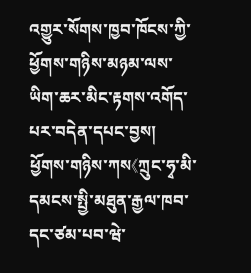འགྱུར་སོགས་ཁྱབ་ཁོངས་ཀྱི་ཕྱོགས་གཉིས་མཉམ་ལས་ཡིག་ཆར་མིང་རྟགས་འགོད་པར་བདེན་དཔང་བྱས།
ཕྱོགས་གཉིས་ཀས《ཀྲུང་ཧྭ་མི་དམངས་སྤྱི་མཐུན་རྒྱལ་ཁབ་དང་ཙམ་པབ་ཝེ་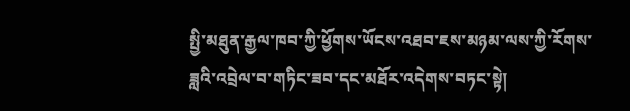སྤྱི་མཐུན་རྒྱལ་ཁབ་ཀྱི་ཕྱོགས་ཡོངས་འཐབ་ཇས་མཉམ་ལས་ཀྱི་རོགས་ཟླའི་འབྲེལ་བ་གཏིང་ཟབ་དང་མཐོར་འདེགས་བཏང་སྟེ།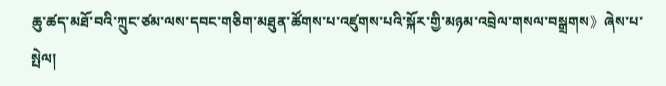ཆུ་ཚད་མཐོ་བའི་ཀྲུང་ཙམ་ལས་དབང་གཅིག་མཐུན་ཚོགས་པ་འཛུགས་པའི་སྐོར་གྱི་མཉམ་འབྲེལ་གསལ་བསྒྲགས》ཞེས་པ་སྤེལ།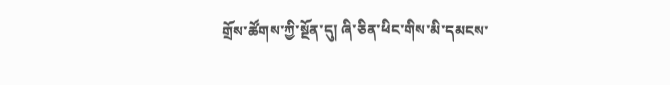གྲོས་ཚོགས་ཀྱི་སྔོན་དུ། ཞི་ཅིན་ཕིང་གིས་མི་དམངས་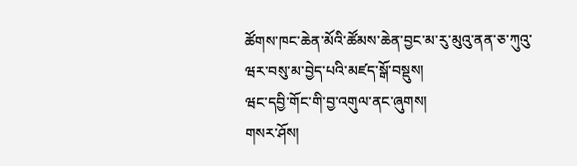ཚོགས་ཁང་ཆེན་མོའི་ཚོམས་ཆེན་བྱང་མ་རུ་མུའུ་ནན་ཅ་ཀུའུ་ཝར་བསུ་མ་བྱེད་པའི་མཛད་སྒོ་བསྡུས།
ཝང་དབྱི་གོང་གི་བྱ་འགུལ་ནང་ཞུགས།
གསར་ཤོས།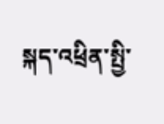སྐད་འཕྲིན་སྤྱི་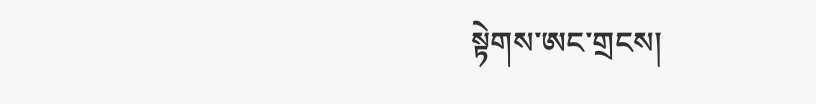སྟེགས་ཨང་གྲངས།